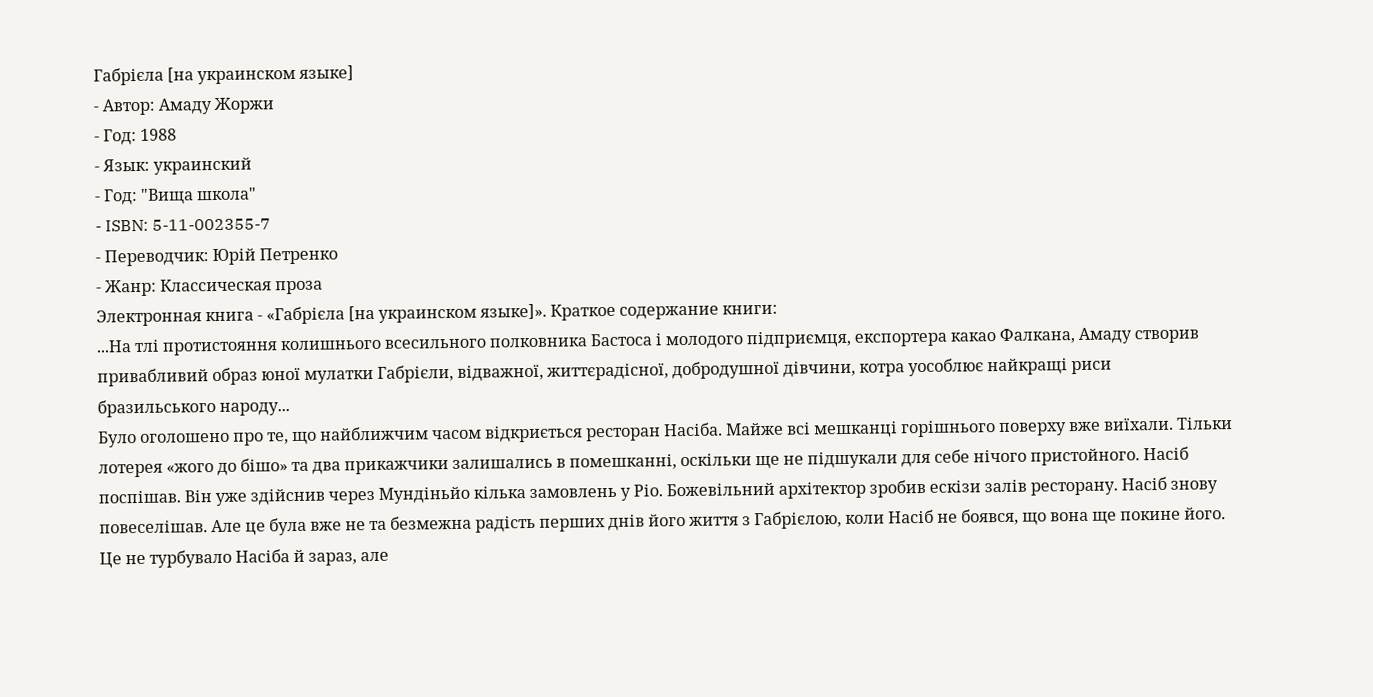Габрієла [на украинском языке]
- Автор: Амаду Жоржи
- Год: 1988
- Язык: украинский
- Год: "Вища школа"
- ISBN: 5-11-002355-7
- Переводчик: Юрій Петренко
- Жанр: Классическая проза
Электронная книга - «Габрієла [на украинском языке]». Краткое содержание книги:
...На тлі протистояння колишнього всесильного полковника Бастоса і молодого підприємця, експортера какао Фалкана, Амаду створив привабливий образ юної мулатки Габрієли, відважної, життєрадісної, добродушної дівчини, котра уособлює найкращі риси бразильського народу...
Було оголошено про те, що найближчим часом відкриється ресторан Насіба. Майже всі мешканці горішнього поверху вже виїхали. Тільки лотерея «жого до бішо» та два прикажчики залишались в помешканні, оскільки ще не підшукали для себе нічого пристойного. Насіб поспішав. Він уже здійснив через Мундіньйо кілька замовлень у Ріо. Божевільний архітектор зробив ескізи залів ресторану. Насіб знову повеселішав. Але це була вже не та безмежна радість перших днів його життя з Габрієлою, коли Насіб не боявся, що вона ще покине його. Це не турбувало Насіба й зараз, але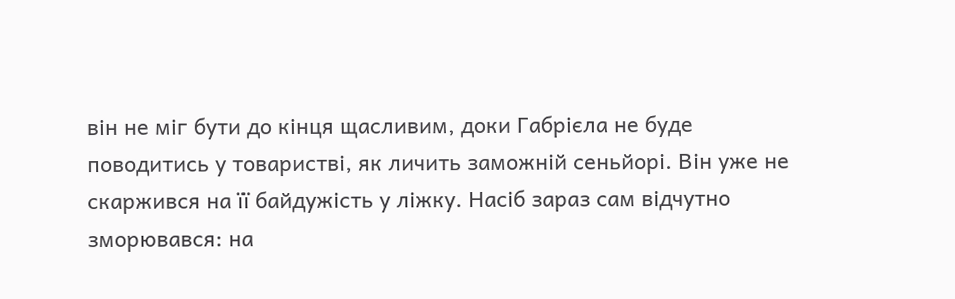він не міг бути до кінця щасливим, доки Габрієла не буде поводитись у товаристві, як личить заможній сеньйорі. Він уже не скаржився на її байдужість у ліжку. Насіб зараз сам відчутно зморювався: на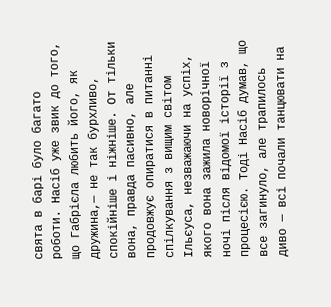свята в барі було багато роботи. Насіб уже звик до того, що Габрієла любить його, як дружина,— не так бурхливо, спокійніше і ніжніше. От тільки вона, правда пасивно, але продовжує опиратися в питанні спілкування з вищим світом Ільєуса, незважаючи на успіх, якого вона зажила новорічної ночі після відомої історії з процесією. Тоді Насіб думав, що все загинуло, але трапилось диво — всі почали танцювати на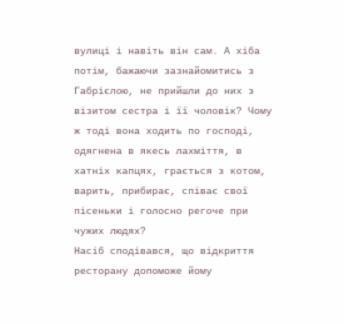вулиці і навіть він сам. А хіба потім, бажаючи зазнайомитись з Габрієлою, не прийшли до них з візитом сестра і її чоловік? Чому ж тоді вона ходить по господі, одягнена в якесь лахміття, в хатніх капцях, грається з котом, варить, прибирає, співає свої пісеньки і голосно регоче при чужих людях?
Насіб сподівався, що відкриття ресторану допоможе йому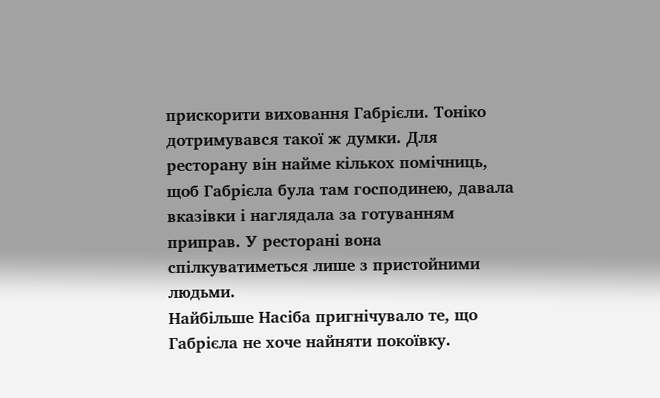прискорити виховання Габрієли. Тоніко дотримувався такої ж думки. Для ресторану він найме кількох помічниць, щоб Габрієла була там господинею, давала вказівки і наглядала за готуванням приправ. У ресторані вона спілкуватиметься лише з пристойними людьми.
Найбільше Насіба пригнічувало те, що Габрієла не хоче найняти покоївку.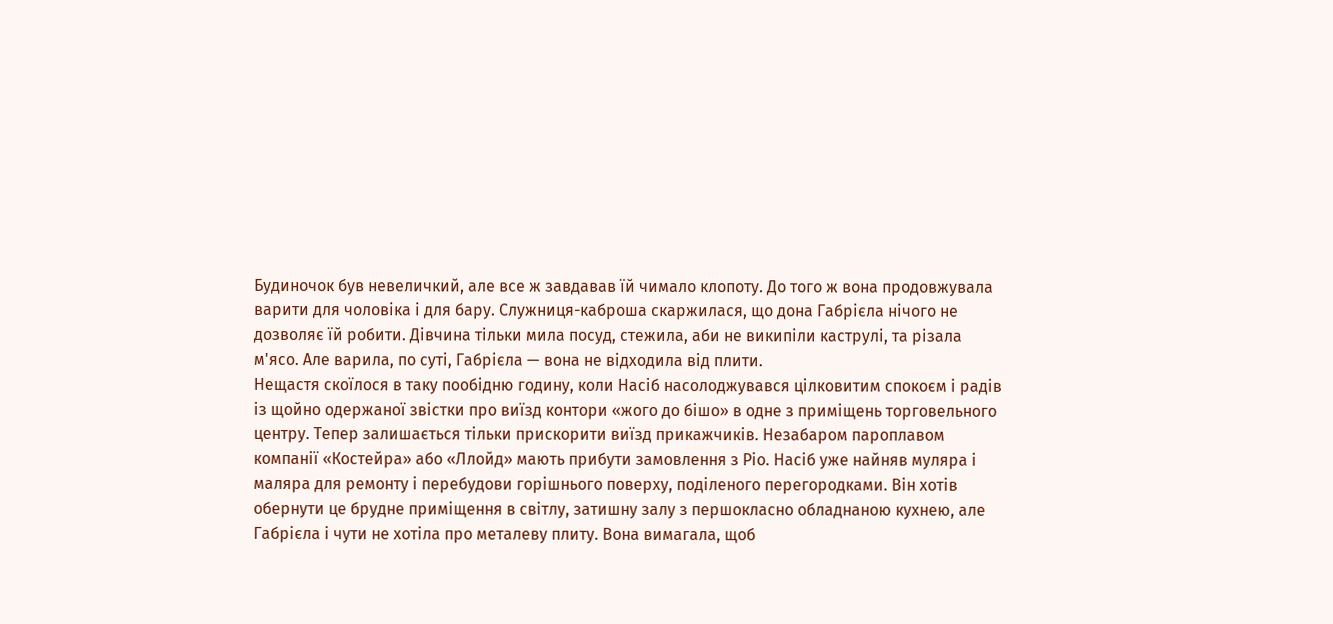Будиночок був невеличкий, але все ж завдавав їй чимало клопоту. До того ж вона продовжувала варити для чоловіка і для бару. Служниця-каброша скаржилася, що дона Габрієла нічого не дозволяє їй робити. Дівчина тільки мила посуд, стежила, аби не википіли каструлі, та різала м'ясо. Але варила, по суті, Габрієла — вона не відходила від плити.
Нещастя скоїлося в таку пообідню годину, коли Насіб насолоджувався цілковитим спокоєм і радів із щойно одержаної звістки про виїзд контори «жого до бішо» в одне з приміщень торговельного центру. Тепер залишається тільки прискорити виїзд прикажчиків. Незабаром пароплавом компанії «Костейра» або «Ллойд» мають прибути замовлення з Ріо. Насіб уже найняв муляра і маляра для ремонту і перебудови горішнього поверху, поділеного перегородками. Він хотів обернути це брудне приміщення в світлу, затишну залу з першокласно обладнаною кухнею, але Габрієла і чути не хотіла про металеву плиту. Вона вимагала, щоб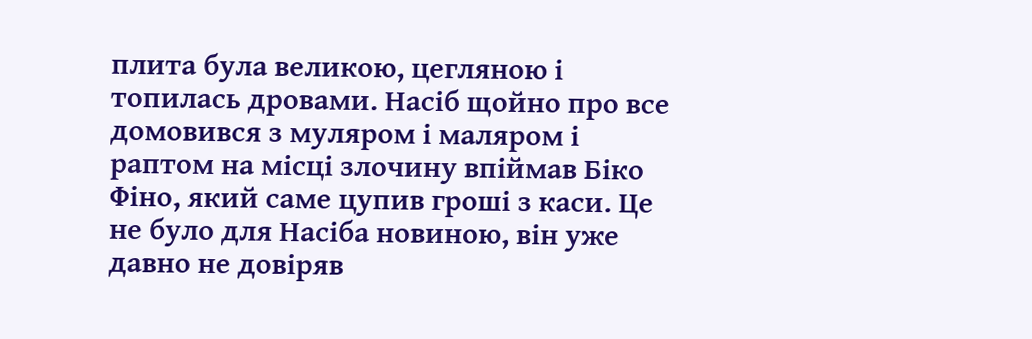плита була великою, цегляною і топилась дровами. Насіб щойно про все домовився з муляром і маляром і раптом на місці злочину впіймав Біко Фіно, який саме цупив гроші з каси. Це не було для Насіба новиною, він уже давно не довіряв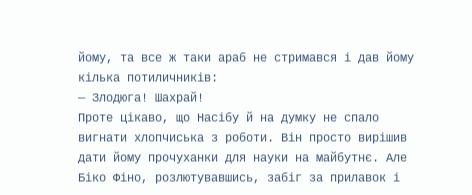йому, та все ж таки араб не стримався і дав йому кілька потиличників:
— Злодюга! Шахрай!
Проте цікаво, що Насібу й на думку не спало вигнати хлопчиська з роботи. Він просто вирішив дати йому прочуханки для науки на майбутнє. Але Біко Фіно, розлютувавшись, забіг за прилавок і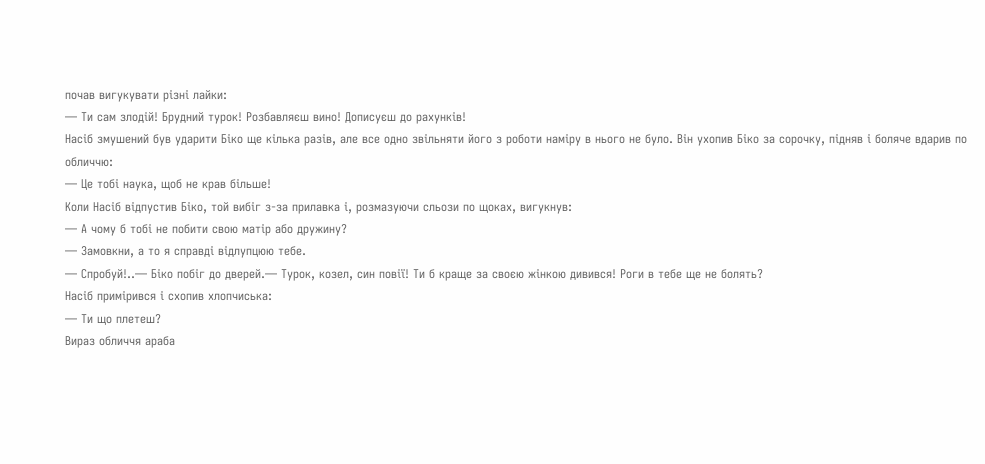почав вигукувати різні лайки:
— Ти сам злодій! Брудний турок! Розбавляєш вино! Дописуєш до рахунків!
Насіб змушений був ударити Біко ще кілька разів, але все одно звільняти його з роботи наміру в нього не було. Він ухопив Біко за сорочку, підняв і боляче вдарив по обличчю:
— Це тобі наука, щоб не крав більше!
Коли Насіб відпустив Біко, той вибіг з-за прилавка і, розмазуючи сльози по щоках, вигукнув:
— А чому б тобі не побити свою матір або дружину?
— Замовкни, а то я справді відлупцюю тебе.
— Спробуй!..— Біко побіг до дверей.— Турок, козел, син повії! Ти б краще за своєю жінкою дивився! Роги в тебе ще не болять?
Насіб примірився і схопив хлопчиська:
— Ти що плетеш?
Вираз обличчя араба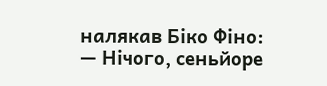налякав Біко Фіно:
— Нічого, сеньйоре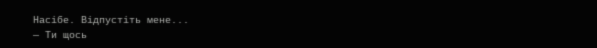Насібе. Відпустіть мене...
— Ти щось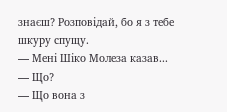знаєш? Розповідай, бо я з тебе шкуру спущу.
— Мені Шіко Молеза казав...
— Що?
— Що вона з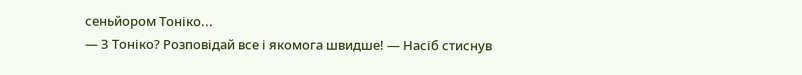сеньйором Тоніко...
— З Тоніко? Розповідай все і якомога швидше! — Насіб стиснув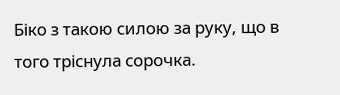Біко з такою силою за руку, що в того тріснула сорочка.